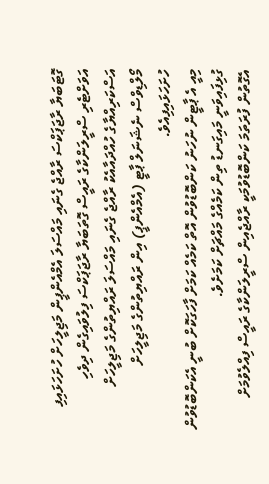ގޮޓަބަޔާ ރާޖަޕަކްސަ ރާއްޖެ ގެނައި މައްސަލަ އެމްއެންޕީން މަޖިލީހަށް ހުށަހަޅައިފި
އަވަށްޓެރި ސްރީލަންކާގެ ރައީސް ގޮތަބަޔާ ރާޖަޕަކްސަ ފިލުވައިގެން ދިވެހި އަސްކަރިއްޔާގެ ހުއްދައާއެކު ރާއްޖެ ގެނައި މައްސަލަ ރައްޔިތުންގެ މަޖިލީހަށް މޯލްޑިވްސް ނެޝަނަލް ޕާޓީ (އެމްއެންޕީ) އިން ރައްޔިތުންގެ މަޖިލީހަށް ހުށަހަޅައިފިއެވެ.
މިއީ އެ ޕާޓީން ނުހަނު ކަންބޮޑުވުން އޮތް ކަމެއް ކަމަށް ފާހަގަކޮށް ބުނީ އެކަންބޮޑުވުން ގުޅިފައިވަނީ މައިގަނޑު ތިން ކަމެއްގެ މައްޗަށް ކަމަށެވެ.
އެގޮތުން ފުރަތަމަ ކަންބޮޑުވުމަކީ ރާއްޖެއިން ސްރީލަންކާގެ ރައީސް ފިއްލެވުމަށް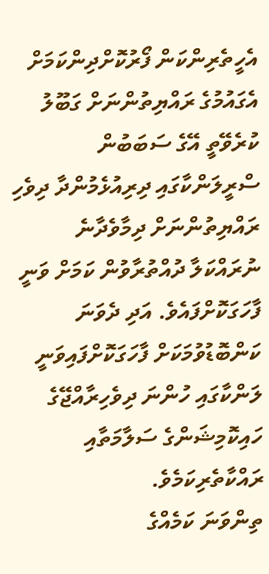އެހީތެރިންކަން ފޯރުކޮށްދިންކަމަށް އެގައުމުގެ ރައްޔިތުންނަށް ގަބޫލު ކުރެވޭތީ އޭގެ ސަބަބުން ސްރީލަންކާގައި ދިރިއުޅެމުންދާ ދިވެހި ރައްޔިތުންނަށް ދިމާވެދާނެ ނުރައްކަލާ ދުއްތުރާވުން ކަމަށް ވަނީ ފާހަގަކޮށްފައެވެ. އަދި ދެވަނަ ކަންބޮޑުވުމަކަށް ފާހަގަކޮށްފައިވަނީ ލަންކާގައި ހުންނަ ދިވެހިރާއްޖޭގެ ހައިކޮމިޝަންގެ ސަލާމަތާއި ރައްކާތެރިކަމެވެ.
ތިންވަނަ ކަމެއްގެ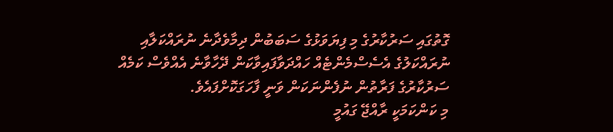ގޮތުގައި ސަރުކާރުގެ މި ފިޔަވަޅުގެ ސަބަބުން ދިމާވެދާނެ ނުރައްކަލާއި ނުރައްކަލުގެ އެސެސްމެންޓެއް ހައްދަވާފައިވާކަން ދޭހާވާނެ އެއްވެސް ކަމެއް ސަރުކާރުގެ ފަރާތުން ނުފެންނަކަން ވަނީ ފާހަގަކޮށްފައެވެ.
މި ކަންކަމަކީ ރާއްޖޭ ގައުމީ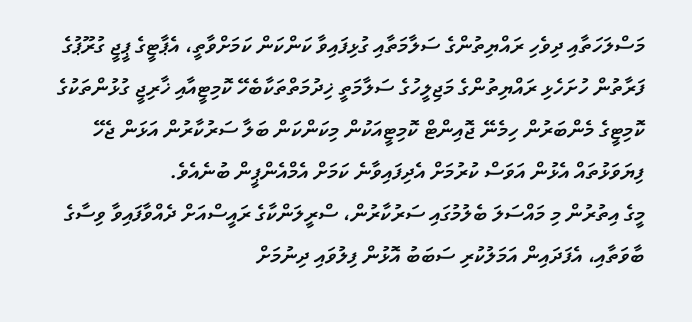މަސްލަހަތާއި ދިވެހި ރައްޔިތުންގެ ސަލާމަތާއި ގުޅިފައިވާ ކަންކަން ކަމަށްވާތީ، އެޕާޓީގެ ޕީޖީ ގުރޫޕުގެ ފަރާތުން ހުށަހެޅި ރައްޔިތުންގެ މަޖިލީހުގެ ސަލާމަތީ ޚިދުމަތްތަކާބެހޭ ކޮމިޓީއާއި ޚާރިޖީ ގުޅުންތަކުގެ ކޮމިޓީގެ މެންބަރުން ހިމެނޭ ޖޮއިންޓް ކޮމިޓީއަކުން މިކަންކަން ބަލާ ސަރުކާރުން އަޅަން ޖެހޭ ފިޔަވަޅުތައް އެޅުން އަވަސް ކުރުމަށް އެދިފައިވާނެ ކަމަށް އެމްއެންޕީން ބުނެއެވެ.
މީގެ އިތުރުން މި މައްސަލަ ބެލުމުގައި ސަރުކާރުން، ސްރީލަންކާގެ ރައީސްއަށް ދެއްވާފައިވާ ވިސާގެ ބާވަތާއި، އެފަދައިން އަމަލުކުރި ސަބަބު އޮޅުން ފިލުވައި ދިނުމަށް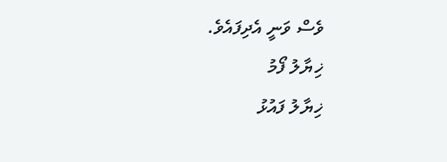ވެސް ވަނީ އެދިފައެވެ.
ޚިޔާލު ފޯމު
ޚިޔާލު ފައުޅު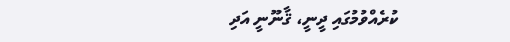ކުރެއްވުމުގައި ދީނީ، ޤާނޫނީ އަދި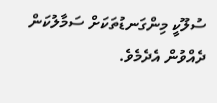ސުލޫކީ މިންގަނޑުތަކަށް ސަމާލުކަން ދެއްވުން އެދެމެވެ.